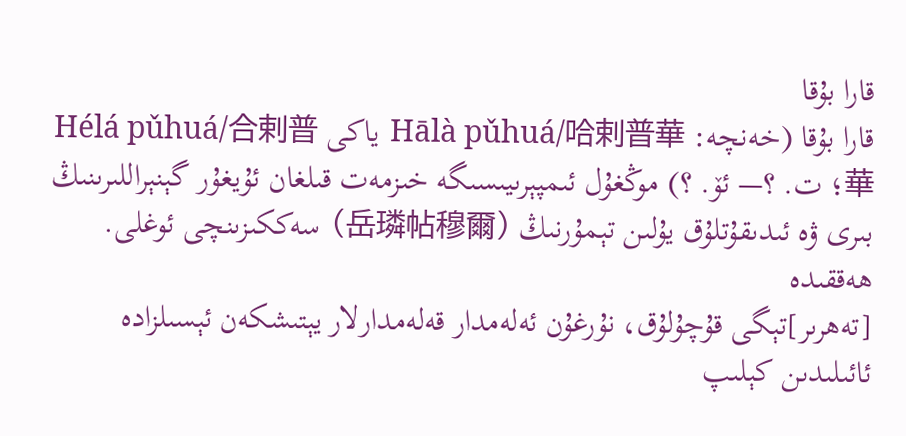قارا بۇقا
قارا بۇقا (خەنچە: Hālà pǔhuá/哈剌普華 ياكى Hélá pǔhuá/合剌普華؛ ت. ؟— ئۆ. ؟) موڭغۇل ئىمپېرىيىسىگە خىزمەت قىلغان ئۇيغۇر گېنېراللىرىنىڭ بىرى ۋە ئىدىقۇتلۇق يۇلىن تېمۇرنىڭ (岳璘帖穆爾) سەككىزىنچى ئوغلى.
ھەققىدە
[تەھرىر]تېگى قۇچۇلۇق، نۇرغۇن ئەلەمدار قەلەمدارلار يېتىشكەن ئېسىلزادە ئائىلىدىن كېلىپ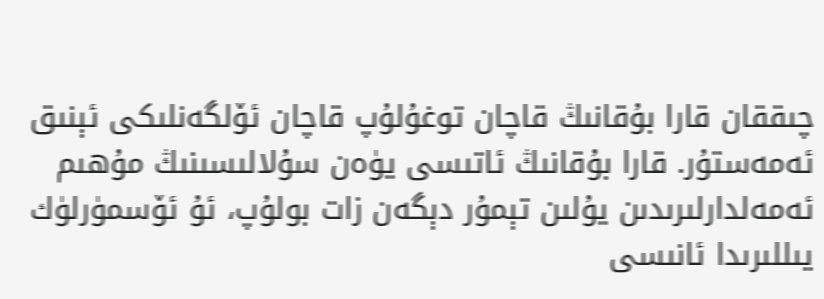چىققان قارا بۇقانىڭ قاچان توغۇلۇپ قاچان ئۆلگەنلىكى ئېنىق ئەمەستۇر. قارا بۇقانىڭ ئاتىسى يۈەن سۇلالىسىنىڭ مۇھىم ئەمەلدارلىرىدىن يۇلىن تېمۇر دېگەن زات بولۇپ، ئۇ ئۆسمۈرلۈك يىللىرىدا ئانىسى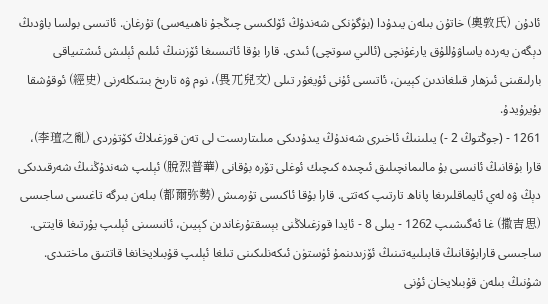ئادۇن (奧敦氏) خاتۇن بىلەن يىدۇدا (بۈگۈنكى شەندۇڭ ئۆلكىسى چىڭجۇ ناھىيەسى) تۇرغان. ئاتىسى بولسا باۋدىڭ دېگەن يەردە ياساۋۇللۇق يارغۇنچى (ئالىي سوتچى) ئىدى. قارا بۇقا ئاتىسىغا ئۆزىنىڭ ئىلىم ئېلىش ئىشتىياقى بارلىقىنى ئىزھار قىلغاندىن كېيىن، ئاتىسى ئۇنى ئۇيغۇر تىلى (畏兀兒文)، نوم ۋە تارىخ بىتىكلەرنى (經史) ئوقۇشقا بۇيرۇيدۇ.
1261 - (جوڭتوڭ 2 -) يىلىنىڭ ئاخىرى شەندۇڭ يىدۇدىكى مىلىتارىست لى تەن قوزغىلاڭ كۆتۈردى (李璮之亂)، قارا بۇقانىڭ ئانىسى بۇ مالىمانچىلىق ئىچىدە كىچىك ئوغلى تۆرە بۇقانى (脫烈普華) ئېلىپ شەندۇڭنىڭ شەرقىدىكى دېڭ ۋە لەي ئايماقلىرىغا پاناھ تارتىپ كەتتى. قارا بۇقا ئاكىسى تۇرمىش (都爾弥勢) بىلەن بىرگە تاغىسى ساجىسى (撒吉思) غا ئەگىشىپ 1262 - يىلى 8 - ئايدا قوزغىلاڭنى بېسقتۇرغاندىن كېيىن، ئانىسىنى ئېلىپ يۇرتىغا قايتتى. ساجىسى قارابۇقانىڭ قابىلىيەتىنىڭ ئۆزىدىنمۇ ئۈستۈن ئىكەنلىكىنى تىلغا ئېلىپ قۇبىلايخانغا قاتتىق ماختىدى. شۇنىڭ بىلەن قۇبىلايخان ئۇنى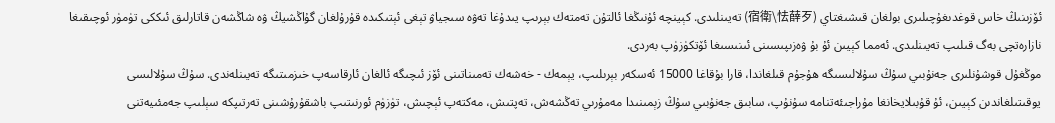ئۆزىنىڭ خاس قوغدىغۇچىلىرى بولغان قىشىغتاي (宿衛\怯薛歹) تەيىنلىدى. كېينچە ئۇنىڭغا ئالتۇن تەمتەك بېرىپ يىدۇغا تەۋە سىجياۋ تېغى ئېتىكىدە قۇرۇلغان گۇاڭشيڭ ۋە شاڭشەن قاتارلىق ئىككى تۈمۈر ئوچىقىغا نازارەتچى بەگ قىلىپ تەيىنلىدى. ئەمما كېيىن ئۇ بۇ ۋەزىپىسىنى ئىنىسىغا ئۆتكۈزۈپ بەردى.
موڭغۇل قوشۇنلىرى جەنۇبىي سۇڭ سۇلالىسىگە ھۇجۇم قىلغاندا، قارا بۇقاغا 15000 ئەسكەر بېرىلىپ، يېمەك - خەشەك تەمىناتىنى ئۆز ئىچىگە ئالغان ئارقاسەپ خىزمىتىگە تەيىنلەندى. سۇڭ سۇلالىسى يوقىتىلغاندىن كېيىن، ئۇ قۇبىلايخانغا مۇراجىئەتنامە سۇنۇپ، سابىق جەنۇبىي سۇڭ زېمىنىدا مەمۇرىي تەڭشەش، تەپتىش، مەكتەپ ئېچىش، تۈزۈم ئورنىتىپ باشقۇرۇشىنى تەرتىپكە سېلىپ جەمئىيەتنى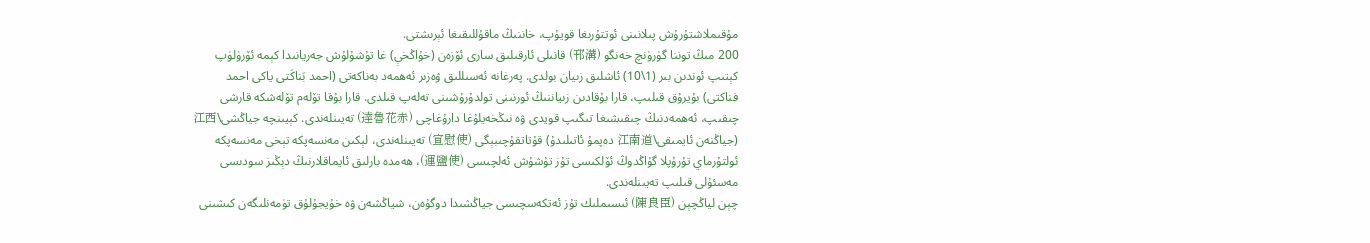مۇقىملاشتۇرۇش پىلانىنى ئوتتۇرىغا قويۇپ، خاننىڭ ماقۇللىقىغا ئېرىشتى.
200 مىڭ توننا گۈرۈنچ خەنگو (邗溝) قانىلى ئارقىلىق سارى ئۆزەن (خۇاڭخې) غا تۇشۇلۇش جەريانىدا كېمە ئۆرۈلۈپ كېتىپ ئوندىن بىر (1\10) ئاشلىق زىيان بولدى. پەرغانە ئەسىللىق ۋەزىر ئەھمەد بەناكەتى (احمد بَناکَتی یاكى احمد فناکتی) بۇيرۇق قىلىپ، قارا بۇقادىن زىياننىڭ ئورنىنى تولدۇرۇشىنى تەلەپ قىلدى. قارا بۇقا تۆلەم تۆلەشكە قارشى چىقىپ، ئەھمەدنىڭ چىقىشىغا تىگىپ قويدى ۋە نىڭخەيلۇغا دارۇغاچى (達魯花赤) تەيىنلەندى. كېيىنچە جياڭشى\江西 (جياڭنەن ئايمىقى\江南道 دەپمۇ ئاتىلىدۇ) قۇتاتقۇچىبېگى (宣慰使) تەيىنلەندى، لېكىن مەنسەپكە تېخى مەنسەپكە ئولتۇرماي تۇرۇپلا گۇاڭدوڭ ئۆلكىسى تۇز تۇشۇش ئەلچىسى (運鹽使)، ھەمدە بارلىق ئايماقلارنىڭ دېڭىز سودىسى مەسئۇلى قىلىپ تەيىنلەندى.
چېن لياڭچېن (陳良臣) ئىسىملىك تۇز ئەتكەسچىسى جياڭشىدا دوگۇەن، شياڭشەن ۋە خۇيجۇلۇق تۈمەنلىگەن كىشىنى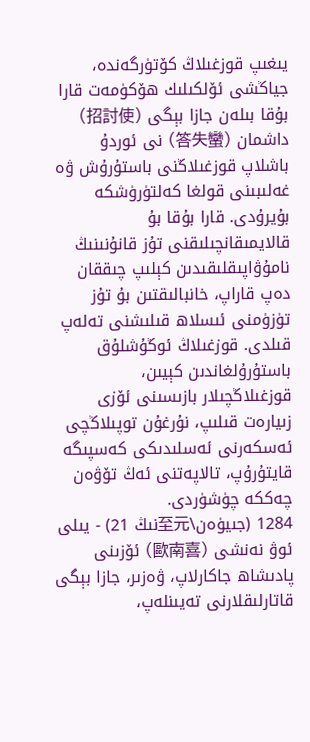يىغىپ قوزغىلاڭ كۆتۈرگەندە، جياڭشى ئۆلكىلىك ھۆكۈمەت قارا بۇقا بىلەن جازا بېگى (招討使) داشمان (答失蠻) نى ئوردۇ باشلاپ قوزغىلاڭنى باستۇرۇش ۋە غەلىبىنى قولغا كەلتۈرۈشكە بۇيرۇدى. قارا بۇقا بۇ قالايمىقانچىلىقنى تۇز قانۇنىنىڭ نامۇۋاپىقلىقىدىن كېلىپ چىققان دەپ قاراپ، خانبالىقتىن بۇ تۇز تۈزۈمنى ئىسلاھ قىلىشنى تەلەپ قىلدى. قوزغىلاڭ ئوڭۇشلۇق باستۇرۇلغاندىن كېيىن، قوزغىلاڭچىلار بازىسىنى ئۆزى زىيارەت قىلىپ، نۇرغۇن توپىلاڭچى ئەسكەرنى ئەسلىدىكى كەسپىگە قايتۇرۇپ، تالاپەتنى ئەڭ تۆۋەن چەككە چۈشۈردى.
1284 (جىيۈەن\至元نىڭ 21) - يىلى ئوۋ نەنشى (歐南喜) ئۆزىنى پادىشاھ جاكارلاپ، ۋەزىر، جازا بېگى قاتارلىقلارنى تەيىنلەپ،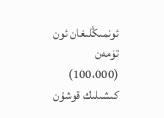ئونمىڭلىغان ئون تۈمەن (100،000) كىشىلىك قوشۇن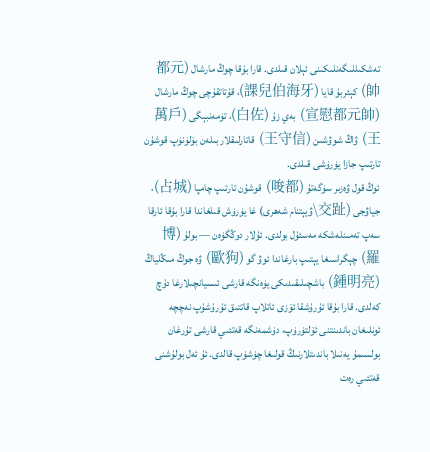تەشكىللىگەنلىكىنى ئېلان قىلدى. قارا بۇقا چوڭ مارشال (都元帥) كېئربۇ قايا (課兒伯海牙)، قۇتاتقۇچى چوڭ مارشال (宣慰都元帥) بەي زۇ (白佐)، تۈمەنبېگى (萬戶王) ۋاڭ شوۋشىن (王守信) قاتارلىقلار بىلەن بۆلۈنۈپ قوشۇن تارتىپ جازا يۈرۈشى قىلدى.
ئوڭ قول ۋەزىر سۈگەتۇ (唆都) قوشۇن تارتىپ چامپا (占城)، جياۋجى (交趾\ۋيېتنام شەھرى) غا يۈرۈش قىلغاندا قارا بۇقا ئارقا سەپ تەمىنلەشكە مەسئۇل بولدى. ئۇلار دوڭگۈەن ― بولۇ (博羅) چېگراسىغا يېتىپ بارغاندا ئوۋ گو (歐狗) ۋە جوڭ مىڭلياڭ (鍾明亮) باشچىلىقىدىكى يۈەنگە قارشى ئىسيانچىلارغا دۇچ كەلدى. قارا بۇقا ئۇرۇشقا ئۆزى ئاتلاپ قاتتىق ئۇرۇشۇپ نەچچە ئونلىغان باندىنتنى ئۆلتۈرۈپ، دۈشمەنگە قەتئىي قارشى تۇرغان بولسىمۇ يەنىلا باندىتلارنىڭ قولىغا چۈشۈپ قالدى. ئۇ ئەل بولۇشنى قەتئىي رەت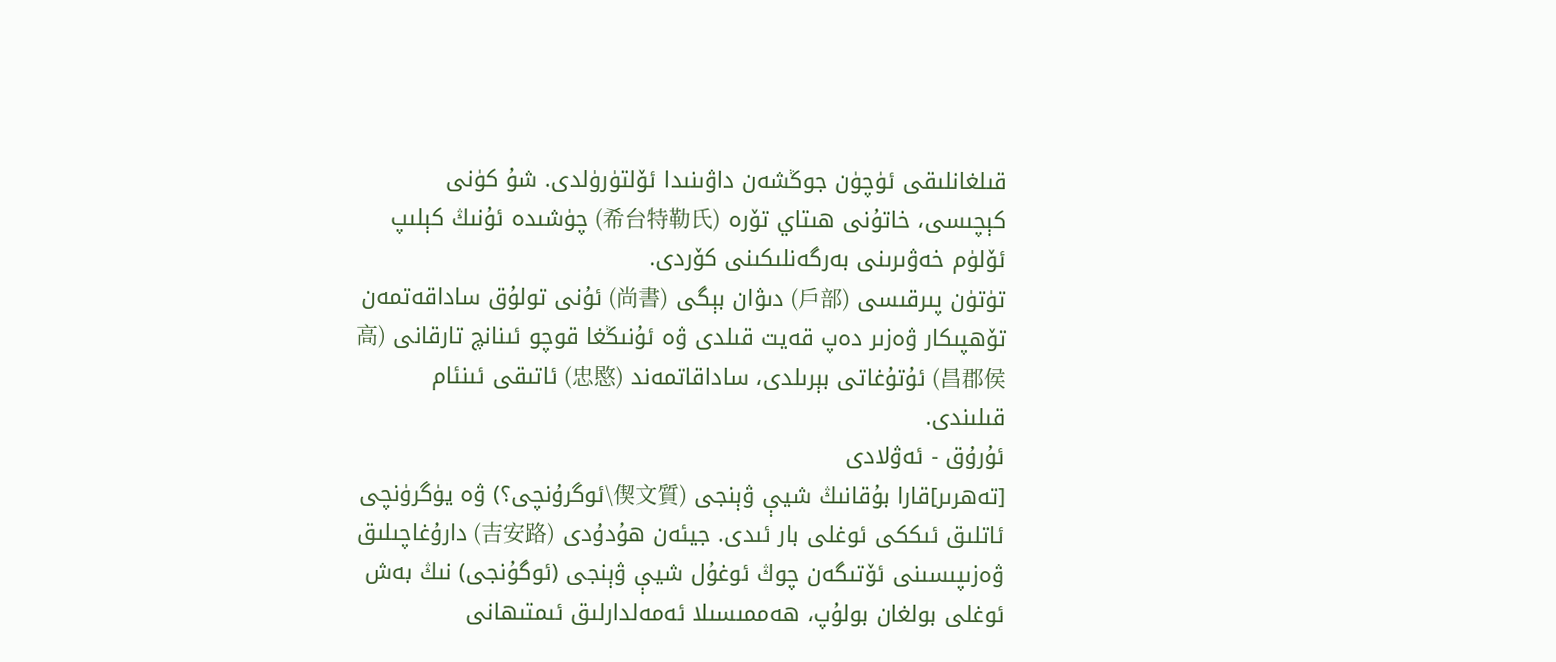قىلغانلىقى ئۈچۈن جوڭشەن داۋىنىدا ئۆلتۈرۈلدى. شۇ كۈنى كېچىسى، خاتۇنى ھىتاي تۆرە (希台特勒氏) چۈشىدە ئۇنىڭ كېلىپ ئۆلۈم خەۋىرىنى بەرگەنلىكىنى كۆردى.
تۈتۈن پىرقىسى (戶部) دىۋان بېگى (尚書) ئۇنى تولۇق ساداقەتمەن تۆھپىكار ۋەزىر دەپ قەيت قىلدى ۋە ئۇنىڭغا قوچو ئىنانچ تارقانى (高昌郡侯) ئۇتۇغاتى بېرىلدى، ساداقاتمەند (忠愍) ئاتىقى ئىنئام قىلىندى.
ئۇرۇق - ئەۋلادى
[تەھرىر]قارا بۇقانىڭ شيې ۋېنجى (偰文質\ئوگرۇنچى؟) ۋە يۈگرۈنچى ئاتلىق ئىككى ئوغلى بار ئىدى. جيئەن ھۇدۇدى (吉安路) دارۇغاچىلىق ۋەزىپىسىنى ئۆتىگەن چوڭ ئوغۇل شيې ۋېنجى (ئوگۇنجى) نىڭ بەش ئوغلى بولغان بولۇپ، ھەممىسىلا ئەمەلدارلىق ئىمتىھانى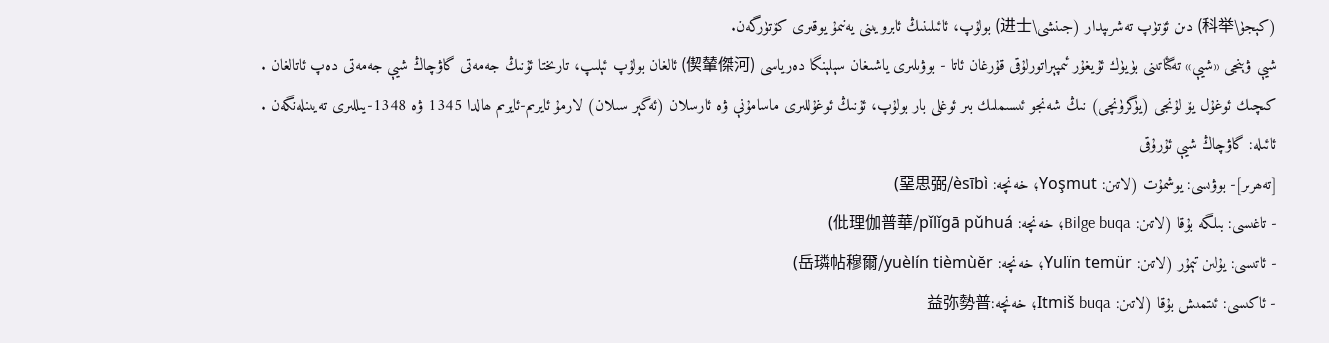(كېجۈ\科举) دىن ئۆتۈپ تەشرىپدار (جىنشى\进士) بولۇپ، ئائىلىنىڭ ئابرويىنى يەنىمۇ يوقىرى كۆتۈرگەن.
شيې ۋېنجى «شيې» تەگئاتىنى بۈيۈك ئۇيغۇر ئىمپېراتورلۇقى قۇرغان ئاتا - بوۋىلىرى ياشىغان سېلېنگا دەرياسى (偰輦傑河) ئالغان بولۇپ ئېلىپ، تارىختا ئۇنىڭ جەمەتى گاۋچاڭ شيې جەمەتى دەپ ئاتالغان .
كىچىك ئوغۇل يۆ لۇنجى (يۈگرۈنچى) نىڭ شەنجو ئىسىملىك بىر ئوغلى بار بولۇپ، ئۇنىڭ ئوغۇللىرى ماسامۇنې ۋە ئارسلان (ئەگېر سىلان) لارمۇ ئايرىم-ئايرىم ھالدا 1345 ۋە 1348-يىللىرى تەيىنلەنگەن .
ئائىلە: گاۋچاڭ شيې ئۇرۇقى
[تەھرىر]- بوۋىسى: يوشمۇت (لاتىن: Yoşmut؛ خەنچە: 堊思弼/èsībì)
- تاغىسى: بىلگە بۇقا (لاتىن: Bilge buqa؛ خەنچە: 仳理伽普華/pǐlǐgā pǔhuá)
- ئاتىسى: يۇلىن تېمۇر (لاتىن: Yulïn temür؛ خەنچە: 岳璘帖穆爾/yuèlín tièmùĕr)
- ئاكىسى: ئىتمىش بۇقا (لاتىن: Itmiš buqa؛ خەنچە:益弥勢普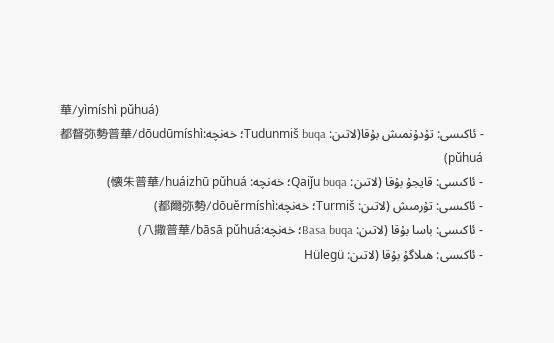華/yìmíshì pǔhuá)
- ئاكىسى: تۇدۇنمىش بۇقا(لاتىن: Tudunmiš buqa؛ خەنچە:都督弥勢普華/dōudūmíshì pǔhuá)
- ئاكىسى: قايجۇ بۇقا (لاتىن: Qaiǰu buqa؛ خەنچە: 懐朱普華/huáizhū pǔhuá)
- ئاكىسى: تۇرمىش (لاتىن: Turmiš؛ خەنچە:都爾弥勢/dōuěrmíshì)
- ئاكىسى: باسا بۇقا (لاتىن: Basa buqa؛ خەنچە:八撒普華/bāsā pǔhuá)
- ئاكىسى: ھىلاگۇ بۇقا (لاتىن: Hülegü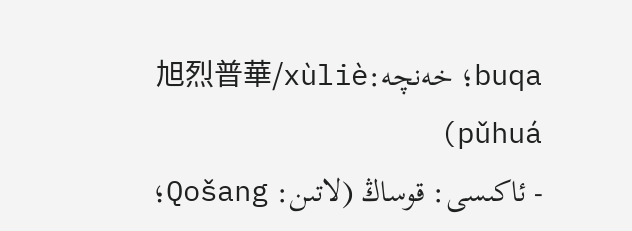buqa؛ خەنچە:旭烈普華/xùliè pǔhuá)
- ئاكىسى: قوساڭ (لاتىن: Qošang؛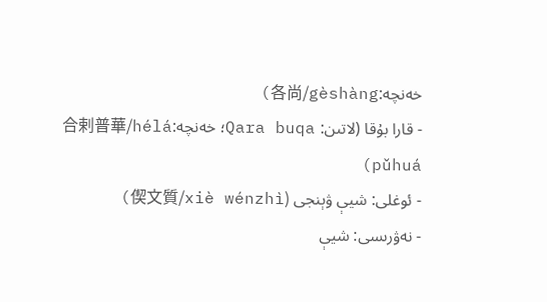خەنچە:各尚/gèshàng)
- قارا بۇقا (لاتىن: Qara buqa؛ خەنچە:合剌普華/hélá pǔhuá)
- ئوغلى: شيې ۋېنجى (偰文質/xiè wénzhì)
- نەۋرىسى: شيې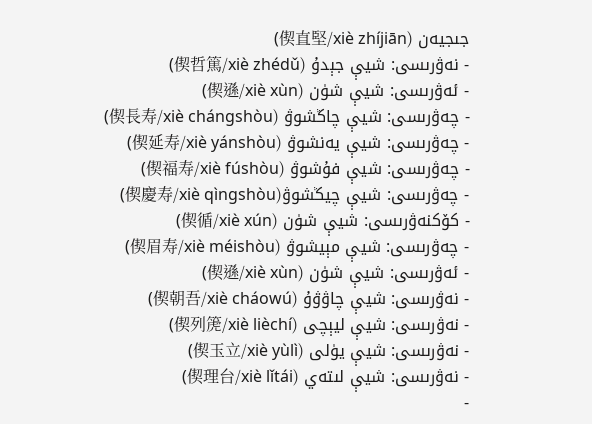جىجيەن (偰直堅/xiè zhíjiān)
- نەۋرىسى: شيې جېدۇ (偰哲篤/xiè zhédǔ)
- ئەۋرىسى: شيې شۈن (偰遜/xiè xùn)
- چەۋرىسى: شيې چاڭشوۋ (偰長寿/xiè chángshòu)
- چەۋرىسى: شيې يەنشوۋ (偰延寿/xiè yánshòu)
- چەۋرىسى: شيې فۇشوۋ (偰福寿/xiè fúshòu)
- چەۋرىسى: شيې چيڭشوۋ(偰慶寿/xiè qìngshòu)
- كۆكنەۋرىسى: شيې شۈن (偰循/xiè xún)
- چەۋرىسى: شيې مېيشوۋ (偰眉寿/xiè méishòu)
- ئەۋرىسى: شيې شۈن (偰遜/xiè xùn)
- نەۋرىسى: شيې چاۋۋۇ (偰朝吾/xiè cháowú)
- نەۋرىسى: شيې ليېچى (偰列箎/xiè lièchí)
- نەۋرىسى: شيې يۈلى (偰玉立/xiè yùlì)
- نەۋرىسى: شيې لىتەي (偰理台/xiè lǐtái)
-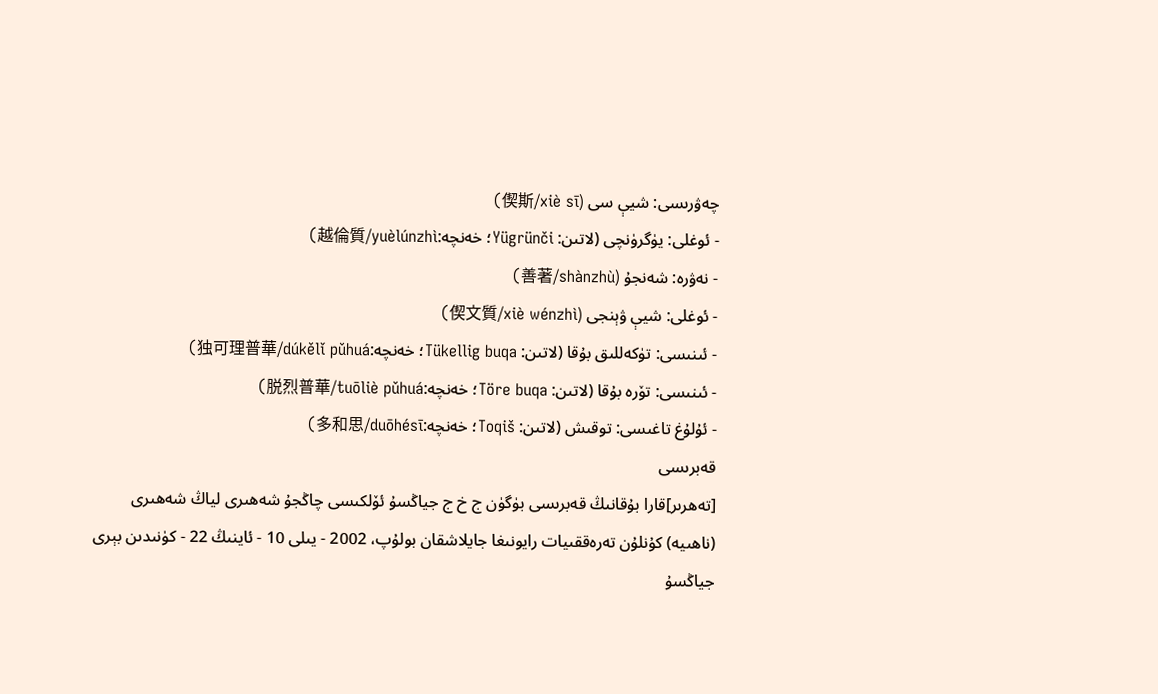چەۋرىسى: شيې سى (偰斯/xiè sī)
- ئوغلى: يۈگرۈنچى (لاتىن: Yügrünči؛ خەنچە:越倫質/yuèlúnzhì)
- نەۋرە: شەنجۇ (善著/shànzhù)
- ئوغلى: شيې ۋېنجى (偰文質/xiè wénzhì)
- ئىنىسى: تۈكەللىق بۇقا (لاتىن: Tükellig buqa؛ خەنچە:独可理普華/dúkělǐ pǔhuá)
- ئىنىسى: تۆرە بۇقا (لاتىن: Töre buqa؛ خەنچە:脱烈普華/tuōliè pǔhuá)
- ئۇلۇغ تاغىسى: توقىش (لاتىن: Toqiš؛ خەنچە:多和思/duōhésī)
قەبرىسى
[تەھرىر]قارا بۇقانىڭ قەبرىسى بۈگۈن ج خ ج جياڭسۇ ئۆلكىسى چاڭجۇ شەھىرى لياڭ شەھىرى (ناھىيە) كۇنلۇن تەرەققىيات رايونىغا جايلاشقان بولۇپ، 2002 - يىلى 10 - ئاينىڭ 22 - كۈنىدىن بېرى جياڭسۇ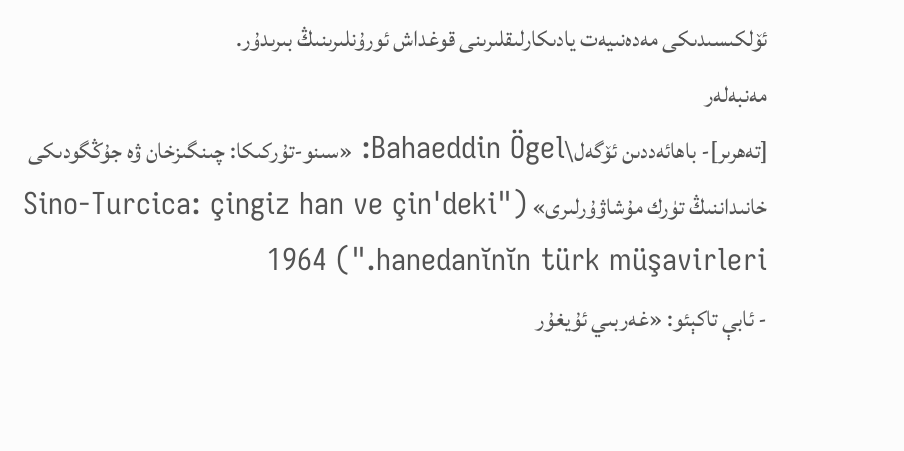ئۆلكىسىدىكى مەدەنىيەت يادىكارلىقلىرىنى قوغداش ئورۇنلىرىنىڭ بىرىدۇر.
مەنبەلەر
[تەھرىر]- باھائەددىن ئۆگەل\Bahaeddin Ögel: «سىنو-تۇركىكا: چىنگىزخان ۋە جۇڭگودىكى خانىداننىڭ تۈرك مۇشاۋۇرلىرى» ("Sino-Turcica: çingiz han ve çin'deki hanedanĭnĭn türk müşavirleri.") 1964
- ئابې تاكېئو: «غەربىي ئۇيغۇر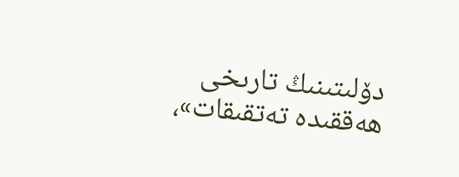دۆلىتىنىڭ تارىخى ھەققىدە تەتقىقات»،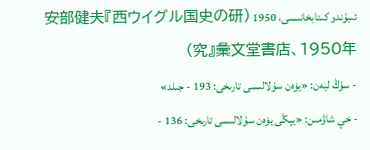ئىبۇندو كىتابخانىسى، 1950 (安部健夫『西ウイグル国史の研究』彙文堂書店、1950年)
- سۇڭ ليەن: «يۈەن سۇلالىسى تارىخى: 193 - جىلد»
- خې شاۋمىن: «يېڭى يۈەن سۇلالىسى تارىخى: 136 -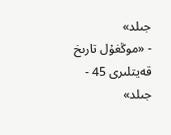جىلد»
- «موڭغۇل تارىخ قەيتلىرى 45 - جىلد»